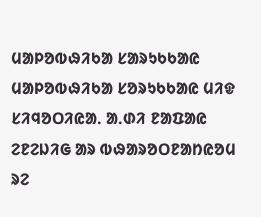ᱢᱟᱞᱚᱵᱷᱤᱠᱟ ᱥᱟᱨᱩᱠᱠᱟᱭ
ᱢᱟᱞᱚᱵᱷᱤᱠᱟ ᱥᱚᱨᱩᱠᱠᱟᱭ ᱢᱤᱫ ᱥᱤᱧᱚᱛᱤᱭᱟᱹ ᱟᱹᱰᱤ ᱱᱟᱯᱟᱭ ᱮᱱᱮᱡᱤᱜ ᱟᱨ ᱵᱷᱟᱨᱚᱛᱱᱟᱴᱭᱚᱢ ᱨᱮ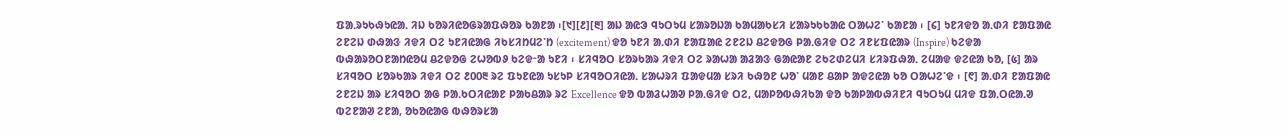ᱯᱟᱹᱨᱩᱠᱷᱩᱭᱟᱹ ᱤᱡ ᱠᱚᱨᱤᱭᱚᱜᱨᱟᱯᱷᱚᱨ ᱠᱟᱱᱟ ᱾[᱑][᱒][᱓] ᱟᱡ ᱟᱭᱳ ᱧᱩᱛᱩᱢ ᱥᱟᱨᱚᱡᱟ ᱠᱟᱢᱟᱠᱥᱤ ᱥᱟᱨᱩᱠᱠᱟᱭ ᱛᱟᱦᱮᱸ ᱠᱟᱱᱟ ᱾ [᱔] ᱩᱱᱤᱫᱚ ᱟᱹᱰᱤ ᱱᱟᱯᱟᱭ ᱮᱱᱮᱡ ᱰᱷᱟᱝ ᱤᱫᱤ ᱛᱮ ᱩᱱᱤᱭᱟᱜ ᱤᱠᱥᱤᱴᱢᱮᱸᱴ (excitement) ᱫᱚ ᱩᱱᱤ ᱟᱹᱰᱤ ᱱᱟᱯᱟᱭ ᱮᱱᱮᱡ ᱪᱮᱫᱚᱜ ᱞᱟᱹᱜᱤᱫ ᱛᱮ ᱤᱱᱥᱯᱭᱟᱨ (Inspire) ᱠᱮᱫᱟ ᱵᱷᱟᱨᱚᱛᱱᱟᱴᱭᱚᱢ ᱪᱮᱫᱚᱜ ᱮᱦᱚᱵᱽ ᱠᱮᱫᱼᱟ ᱩᱱᱤ ᱾ ᱥᱤᱧᱚᱛ ᱥᱚᱨᱠᱟᱨ ᱤᱫᱤ ᱛᱮ ᱨᱟᱦᱟ ᱟᱲᱟᱝ ᱜᱟᱭᱟᱱ ᱮᱠᱮᱰᱮᱢᱤ ᱥᱤᱨᱯᱷᱟᱹ ᱮᱢᱟᱫ ᱫᱮᱭᱟ ᱠᱚ, [᱕] ᱟᱨ ᱥᱤᱧᱚᱛ ᱥᱚᱨᱠᱟᱨ ᱤᱫᱤ ᱛᱮ ᱒᱐᱐᱓ ᱨᱮ ᱯᱩᱱᱭᱟ ᱩᱥᱩᱞ ᱥᱤᱧᱚᱛᱤᱭᱟᱹ ᱥᱟᱦᱨᱤ ᱯᱟᱫᱢᱟ ᱥᱨᱤ ᱠᱷᱚᱱ ᱦᱚᱸ ᱢᱟᱱ ᱪᱟᱞ ᱟᱫᱮᱭᱟ ᱠᱚ ᱛᱟᱦᱮᱸᱫ ᱾ [᱖] ᱟᱹᱰᱤ ᱱᱟᱯᱟᱭ ᱮᱱᱮᱡ ᱟᱨ ᱥᱤᱧᱚᱛ ᱟᱜ ᱞᱟᱹᱠᱛᱤᱭᱟᱱ ᱞᱟᱠᱪᱟᱨ ᱨᱮ Excellence ᱫᱚ ᱵᱟᱲᱦᱟᱣ ᱞᱟᱹᱜᱤᱫ ᱛᱮ, ᱢᱟᱞᱚᱵᱷᱤᱠᱟ ᱫᱚ ᱠᱟᱞᱟᱵᱷᱤᱱᱤ ᱧᱩᱛᱩᱢ ᱢᱤᱫ ᱯᱟᱹᱛᱭᱟᱹᱣ ᱵᱮᱱᱟᱣ ᱮᱱᱟ, ᱚᱠᱚᱭᱟᱜ ᱵᱷᱚᱨᱥᱟ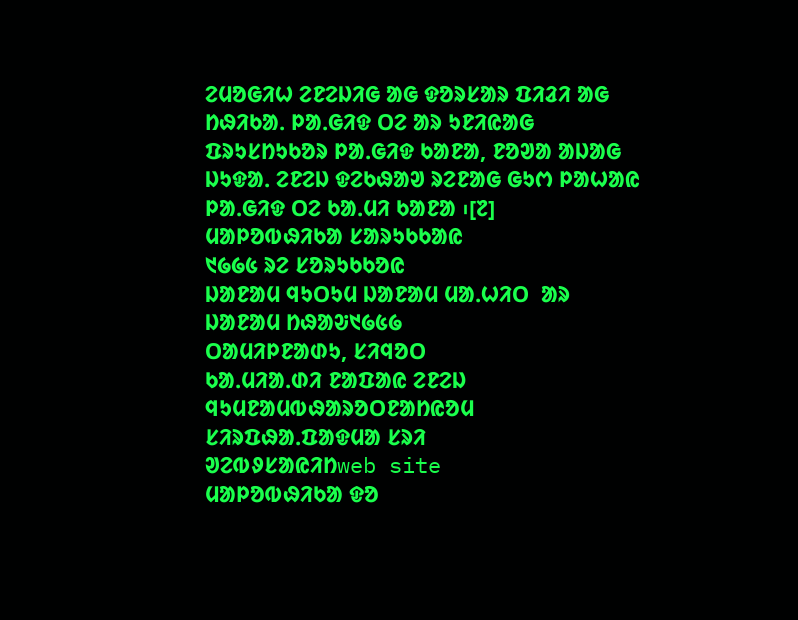ᱮᱢᱚᱜᱤᱦ ᱮᱱᱮᱡᱤᱜ ᱟᱜ ᱫᱚᱨᱥᱟᱨ ᱯᱤᱲᱤ ᱟᱜ ᱴᱷᱤᱠᱟᱹ ᱞᱟᱹᱜᱤᱫ ᱛᱮ ᱟᱨ ᱩᱱᱤᱭᱟᱜ ᱯᱨᱩᱥᱴᱩᱠᱚᱨ ᱞᱟᱹᱜᱤᱫ ᱠᱟᱱᱟ, ᱱᱚᱣᱟ ᱟᱡᱟᱜ ᱡᱩᱫᱟᱹ ᱮᱱᱮᱡ ᱫᱮᱠᱷᱟᱣ ᱨᱮᱱᱟᱜ ᱜᱩᱬ ᱞᱟᱦᱟᱭ ᱞᱟᱹᱜᱤᱫ ᱛᱮ ᱠᱟᱹᱢᱤ ᱠᱟᱱᱟ ᱾[᱗]
ᱢᱟᱞᱚᱵᱷᱤᱠᱟ ᱥᱟᱨᱩᱠᱠᱟᱭ
᱑᱙᱙᱕ ᱨᱮ ᱥᱚᱨᱩᱠᱠᱚᱭ
ᱡᱟᱱᱟᱢ ᱧᱩᱛᱩᱢ ᱡᱟᱱᱟᱢ ᱢᱟᱹᱦᱤᱛ  ᱟᱨ  ᱡᱟᱱᱟᱢ ᱴᱷᱟᱶ᱑᱙᱕᱙
ᱛᱟᱢᱤᱞᱱᱟᱰᱩ, ᱥᱤᱧᱚᱛ
ᱠᱟᱹᱢᱤᱟᱹᱰᱤ ᱱᱟᱯᱟᱭ ᱮᱱᱮᱡ
ᱧᱩᱢᱱᱟᱢᱵᱷᱟᱨᱚᱛᱱᱟᱴᱭᱚᱢ
ᱥᱤᱨᱯᱷᱟᱹᱯᱟᱫᱢᱟ ᱥᱨᱤ
ᱣᱮᱵᱽᱥᱟᱭᱤᱴweb site
ᱢᱟᱞᱚᱵᱷᱤᱠᱟ ᱫᱚ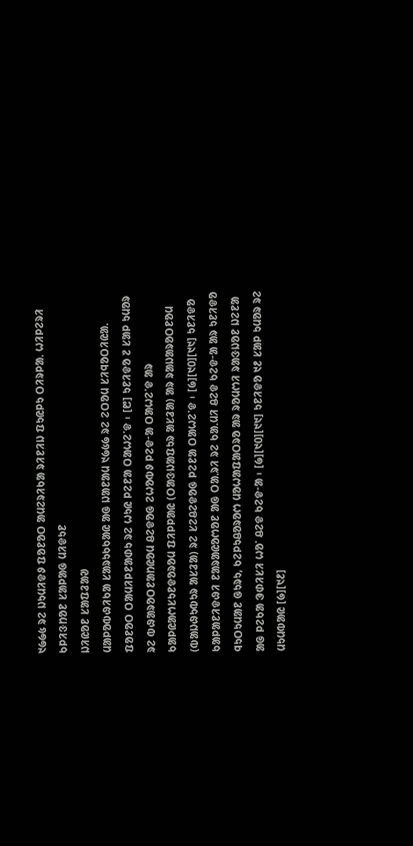᱑᱙᱙᱕ ᱨᱮ ᱡᱩᱢᱤᱫᱽ ᱯᱚᱱᱚᱛ ᱟᱢᱮᱨᱤᱠᱟ ᱨᱤᱱᱤᱡ ᱯᱩᱭᱞᱩ ᱛᱤᱨᱞᱟᱹ ᱦᱤᱞᱮᱨᱤ ᱠᱞᱤᱝᱴᱚᱱ ᱥᱟᱞᱟᱜ ᱢᱤᱫᱩᱱ
ᱡᱤᱭᱚᱱ ᱥᱟᱯᱲᱟᱣ
ᱢᱟᱞᱚᱵᱷᱤᱠᱟ ᱥᱟᱨᱩᱠᱠᱟᱭ ᱟᱜ ᱡᱟᱱᱟᱢ ᱑᱙᱕᱙ ᱨᱮ ᱮᱛᱚᱢ ᱥᱤᱧᱚᱛᱤᱭᱟᱹ ᱯᱚᱱᱚᱛ ᱛᱟᱢᱤᱞᱱᱟᱰᱩ ᱨᱮ ᱦᱩᱭ ᱞᱮᱱᱟ ᱛᱟᱦᱮᱸᱫ ᱾ [᱘] ᱩᱱᱤᱫᱚ ᱗ ᱥᱟᱞ ᱩᱢᱚᱨ ᱨᱮ ᱵᱷᱟᱨᱚᱛᱱᱟᱴᱭᱚᱢ ᱪᱮᱫᱚᱜ ᱮᱦᱚᱵᱽ ᱞᱮᱫᱼᱟ ᱛᱟᱦᱮᱸᱫ ᱟᱨ ᱠᱟᱞᱭᱟᱬᱥᱩᱱᱫᱚᱨᱚᱢ ᱯᱤᱞᱞᱟᱭ (ᱛᱟᱝᱡᱟᱯᱩᱨ ᱟᱥᱲᱟ) ᱟᱨ ᱨᱟᱡᱟᱨᱚᱛᱱᱚᱢ (ᱵᱟᱡᱷᱩᱵᱩᱨ ᱟᱥᱲᱟ) ᱨᱮ ᱥᱮᱪᱮᱫᱚᱜ ᱞᱮᱱᱟ ᱛᱟᱦᱮᱸᱫ ᱾ [᱙][᱑᱐][᱑᱑] ᱩᱱᱤᱫᱚ ᱠᱟᱞᱟᱱᱤᱫᱷᱤ ᱱᱟᱨᱟᱭᱚᱬᱚᱱ ᱟᱜ ᱛᱟᱹᱨᱤ ᱨᱮ ᱠᱟᱹᱢᱤ ᱪᱮᱫ ᱠᱮᱫᱼᱟ ᱟᱨ ᱩᱱᱤᱫᱚ ᱧᱩᱛᱩᱢᱟᱱ ᱜᱩᱨᱩ, ᱠᱮᱞᱩᱪᱚᱨᱚᱬ ᱢᱚᱦᱟᱯᱟᱛᱨᱚ ᱟᱨ ᱨᱚᱢᱬᱤ ᱨᱟᱝᱡᱚᱱ ᱡᱮᱱᱟ ᱟᱜ ᱞᱮᱠᱟ ᱳᱰᱤᱥᱤ ᱦᱚᱸ ᱪᱮᱫ ᱠᱮᱫᱼᱟ ᱾ [᱙][᱑᱐][᱑᱑] ᱩᱱᱤᱫᱚ ᱑᱒ ᱥᱟᱞ ᱩᱢᱚᱨ ᱨᱮ ᱢᱩᱢᱵᱟᱭ [᱙][᱑᱒]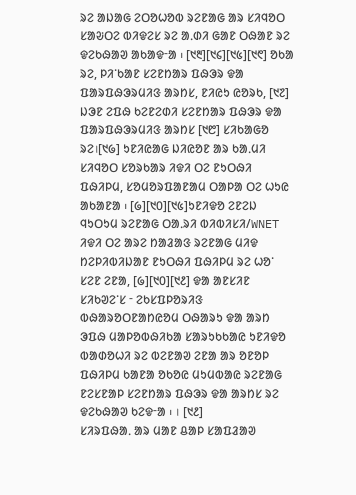ᱨᱮ ᱟᱡᱟᱜ ᱮᱛᱚᱦᱚᱵ ᱨᱮᱱᱟᱜ ᱟᱨ ᱥᱤᱧᱚᱛ ᱥᱟᱶᱛᱮ ᱵᱤᱫᱮᱥ ᱨᱮ ᱟᱹᱰᱤ ᱜᱟᱱ ᱛᱷᱟᱱ ᱨᱮ ᱫᱮᱠᱷᱟᱣ ᱟᱠᱟᱫᱼᱟ ᱾ [᱑᱓][᱑᱔][᱑᱕][᱑᱖] ᱚᱠᱟ ᱨᱮ, ᱞᱤᱸᱠᱟᱱ ᱥᱮᱱᱴᱟᱨ ᱯᱷᱳᱨ ᱫᱟ ᱯᱟᱨᱯᱷᱳᱨᱢᱤᱝ ᱟᱨᱴᱥ, ᱱᱤᱭᱩ ᱭᱚᱨᱠ, [᱑᱗] ᱡᱳᱱ ᱮᱯᱷ ᱠᱮᱱᱮᱰᱤ ᱥᱮᱱᱴᱟᱨ ᱯᱷᱳᱨ ᱫᱟ ᱯᱟᱨᱯᱷᱳᱨᱢᱤᱝ ᱟᱨᱴᱥ [᱑᱘] ᱥᱤᱠᱟᱜᱚ ᱨᱮ।[᱑᱙] ᱩᱱᱤᱭᱟᱜ ᱡᱤᱭᱚᱱ ᱟᱨ ᱠᱟᱹᱢᱤ ᱥᱤᱧᱚᱛ ᱥᱚᱨᱠᱟᱨ ᱤᱫᱤ ᱛᱮ ᱱᱩᱛᱷᱤ ᱯᱷᱤᱞᱢ, ᱥᱚᱢᱚᱨᱯᱟᱱᱟᱢ ᱛᱟᱞᱟ ᱛᱮ ᱦᱩᱭ ᱟᱠᱟᱱᱟ ᱾ [᱙][᱑᱐][᱑᱕]ᱩᱱᱤᱫᱚ ᱮᱱᱮᱡ ᱧᱩᱛᱩᱢ ᱨᱮᱱᱟᱜ ᱛᱟᱹᱨᱤ ᱵᱤᱵᱤᱥᱤ/WNET ᱤᱫᱤ ᱛᱮ ᱟᱨᱮ ᱴᱟᱲᱟᱝ ᱨᱮᱱᱟᱜ ᱢᱤᱫ ᱴᱮᱞᱤᱵᱤᱡᱟᱱ ᱱᱩᱛᱷᱤ ᱯᱷᱤᱞᱢ ᱨᱮ ᱦᱚᱸ ᱥᱮᱱ ᱮᱱᱟ, [᱙][᱑᱐][᱑᱒] ᱫᱟ ᱟᱱᱥᱤᱱ ᱥᱤᱠᱣᱮᱸᱥ ᱼ ᱮᱠᱥᱯᱞᱚᱨᱤᱝ ᱵᱷᱟᱨᱚᱛᱱᱟᱴᱭᱚᱢ ᱛᱷᱟᱨᱩ ᱫᱟ ᱟᱨᱴ ᱳᱯᱷ ᱢᱟᱞᱚᱵᱷᱤᱠᱟ ᱥᱟᱨᱩᱠᱠᱟᱭ ᱩᱱᱤᱫᱚ ᱵᱟᱰᱚᱦᱤ ᱨᱮ ᱵᱮᱱᱟᱣ ᱮᱱᱟ ᱟᱨ ᱚᱱᱚᱞ ᱯᱷᱤᱞᱢ ᱠᱟᱱᱟ ᱚᱠᱚᱭ ᱢᱩᱢᱵᱟᱭ ᱨᱮᱱᱟᱜ ᱱᱮᱥᱱᱟᱞ ᱥᱮᱱᱴᱟᱨ ᱯᱷᱳᱨ ᱫᱟ ᱟᱨᱴᱥ ᱨᱮ ᱫᱮᱠᱷᱟᱣ ᱠᱮᱫᱼᱟ ᱾ । [᱑᱒]
ᱥᱤᱨᱯᱷᱟᱹ ᱟᱨ ᱢᱟᱱ ᱪᱟᱞ ᱥᱟᱯᱲᱟᱣ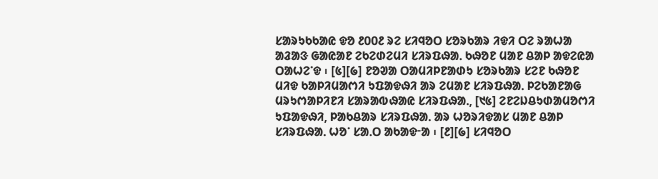ᱥᱟᱨᱩᱠᱠᱟᱭ ᱫᱚ ᱒᱐᱐᱒ ᱨᱮ ᱥᱤᱧᱚᱛ ᱥᱚᱨᱠᱟᱨ ᱤᱫᱤ ᱛᱮ ᱨᱟᱦᱟ ᱟᱲᱟᱝ ᱜᱟᱭᱟᱱ ᱮᱠᱮᱰᱮᱢᱤ ᱥᱤᱨᱯᱷᱟᱹ ᱠᱷᱚᱱ ᱢᱟᱱ ᱪᱟᱞ ᱟᱫᱮᱭᱟ ᱛᱟᱦᱮᱸᱫ ᱾ [᱕][᱙] ᱱᱚᱣᱟ ᱛᱟᱢᱤᱞᱱᱟᱰᱩ ᱥᱚᱨᱠᱟᱨ ᱥᱮᱱ ᱠᱷᱚᱱ ᱢᱤᱫ ᱠᱟᱞᱤᱢᱟᱬᱤ ᱩᱯᱟᱫᱷᱤ ᱟᱨ ᱮᱢᱟᱱ ᱥᱤᱨᱯᱷᱟᱹ ᱞᱮᱠᱟᱱᱟᱜ ᱢᱨᱩᱬᱟᱞᱤᱱᱤ ᱥᱟᱨᱟᱵᱷᱟᱭ ᱥᱤᱨᱯᱷᱟᱹ, [᱑᱕] ᱮᱱᱮᱡᱪᱩᱰᱟᱢᱚᱬᱤ ᱩᱯᱟᱫᱷᱤ, ᱞᱟᱠᱪᱟᱨ ᱥᱤᱨᱯᱷᱟᱹ ᱟᱨ ᱦᱚᱨᱤᱫᱟᱥ ᱢᱟᱱ ᱪᱟᱞ ᱥᱤᱨᱯᱷᱟᱹ ᱦᱚᱸ ᱥᱟᱹᱛ ᱟᱠᱟᱫᱼᱟ ᱾ [᱒][᱙] ᱥᱤᱧᱚᱛ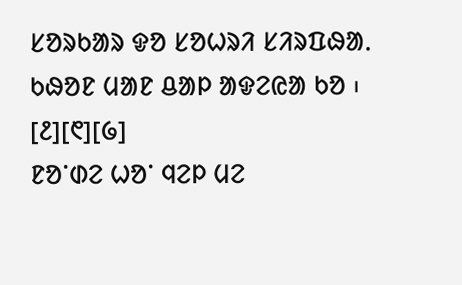ᱥᱚᱨᱠᱟᱨ ᱫᱚ ᱥᱚᱦᱨᱤ ᱥᱤᱨᱯᱷᱟᱹ ᱠᱷᱚᱱ ᱢᱟᱱ ᱪᱟᱞ ᱟᱫᱮᱭᱟ ᱠᱚ ᱾ [᱒][᱖][᱙]
ᱱᱚᱸᱰᱮ ᱦᱚᱸ ᱧᱮᱞ ᱢᱮ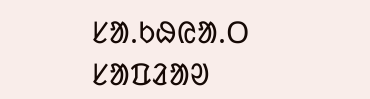ᱥᱟ.ᱠᱷᱭᱟ.ᱛ ᱥᱟᱯᱲᱟᱣ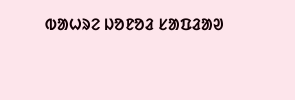ᱵᱟᱦᱨᱮ ᱡᱚᱱᱚᱲ ᱥᱟᱯᱲᱟᱣ